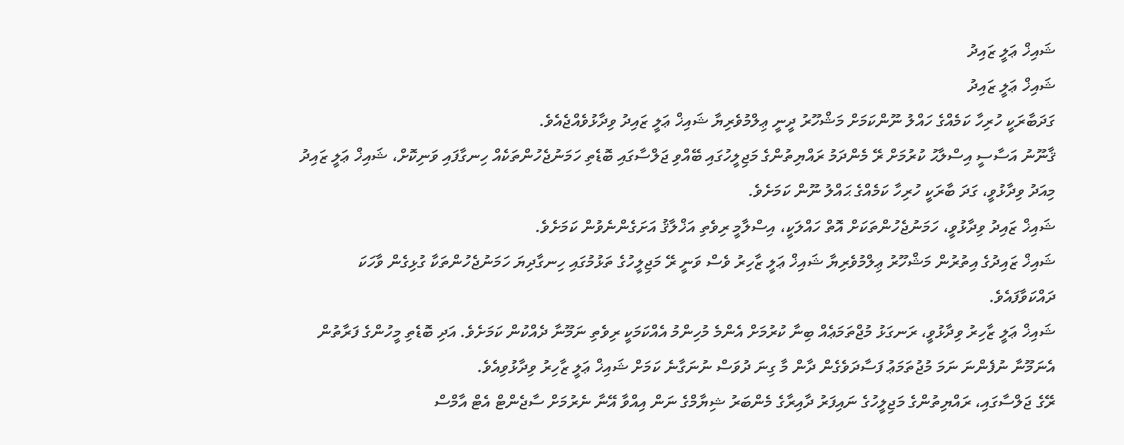ޝައިޚް ޢަލީ ޒައިދު
ޝައިޚް ޢަލީ ޒައިދު
ގަދަބާރަކީ ހުރިހާ ކަމެއްގެ ހައްލު ނޫންކަމަށް މަޝްހޫރު ދީނީ ޢިލްމުވެރިޔާ ޝައިޚް ޢަލީ ޒައިދު ވިދާޅުވެއްޖެއެވެ.
ޤާނޫނު އަސާސީ އިސްލާޙު ކުރުމަށް ރޭ މެންދަމު ރައްޔިތުންގެ މަޖިލީހުގައި ބޭއްވި ޖަލްސާގައި ބޮޑެތި ހަމަނުޖެހުންތަކެއް ހިނގާފައި ވަނިކޮށް، ޝައިޚް ޢަލީ ޒައިދު މިއަދު ވިދާޅުވީ، ގަދަ ބާރަކީ ހުރިހާ ކަމެއްގެ ޙައްލު ނޫން ކަމަށެވެ.
ޝައިޚް ޒައިދު ވިދާޅުވީ، ހަމަނުޖެހުންތަކަށް އޮތް ހައްލަކީ، އިސްލާމީ ރިވެތި އަޚްލާޤު އަށަގެންނެވުން ކަމަށެވެ.
ޝައިޚް ޒައިދުގެ އިތުރުން މަޝްހޫރު ޢިލްމުވެރިޔާ ޝައިޚް ޢަލީ ޒާހިރު ވެސް ވަނީ ރޭ މަޖިލީހުގެ ތަޅުމުގައި ހިނގާދިޔަ ހަމަނުޖެހުންތަކާ ގުޅިގެން ވާހަކަ ދައްކަވާފައެވެ.
ޝައިޚް ޢަލީ ޒާހިރު ވިދާޅުވީ، ރަނގަޅު މުޖްތަމަޢެއް ބިނާ ކުރުމަށް އެންމެ މުހިންމު އެއްކަމަކީ ރިވެތި ނަމޫނާ ދެއްކުން ކަމަށެވެ. އަދި ބޮޑެތި މީހުންގެ ފަރާތުން އެނަމޫނާ ނުފެންނަ ނަމަ މުޖުތަމަޢު ފަސާދަވެގެން ދާން މާ ގިނަ ދުވަސް ނުނަގާނެ ކަމަށް ޝައިޚް ޢަލީ ޒާހިރު ވިދާޅުވިއެވެ.
ރޭގެ ޖަލްސާގައި، ރައްޔިތުންގެ މަޖިލީހުގެ ނައިފަރު ދާއިރާގެ މެންބަރު ޝިޔާމްގެ ނަން އިއްވާ އޭނާ ނެރުމަށް ސާޖެންޓް އެޓް އާމްސް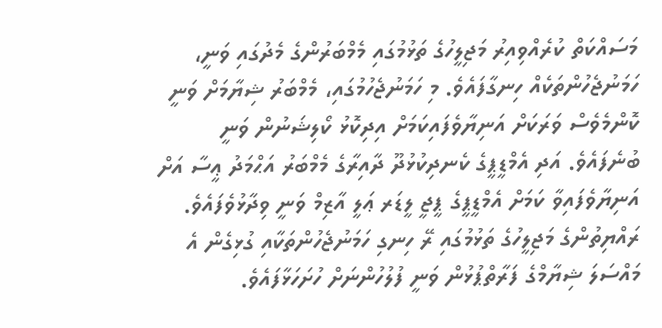މަސައްކަތް ކުރެއްވިއިރު މަޖިލީހުގެ ތަޅުމުގައި މެމްބަރުންގެ މެދުގައި ވަނީ، ހަމަނުޖެހުންތަކެއް ހިނގާފައެވެ. މި ހަމަނުޖެހުމުގައި، މެމްބަރު ޝިޔާމަށް ވަނީ ކޮންމެވެސް ވަރަކަށް އަނިޔާވެފައިކަމަށް އިދިކޮޅު ކޯލިޝަނުން ވަނީ ބުނެފައެވެ. އަދި އެމްޑީޕީގެ ކެނދިކުޅުދޫ ދާއިރާގެ މެމްބަރު އަޙްމަދު ޢީސާ އަށް އަނިޔާވެފައިވާ ކަމަށް އެމްޑީޕީގެ ޕީޖީ ލީޑަރ ޢަލީ އާޒިމް ވަނީ ވިދާޅުވެފައެވެ.
ރައްޔިތުންގެ މަޖިލީހުގެ ތަޅުމުގައި ރޭ ހިނގި ހަމަނުޖެހުންތަކާއި ގުޅިގެން އެ މައްސަލަ ޝިޔާމްގެ ފަރާތްޕުޅުން ވަނީ ފުލުހުންނަށް ހުށަހަޅާފައެވެ.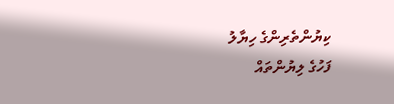ކިޔުންތެރިންގެ ހިޔާލު
ފަހުގެ ލިޔުންތައް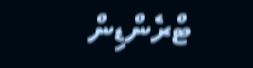ޓްރެންޑިން